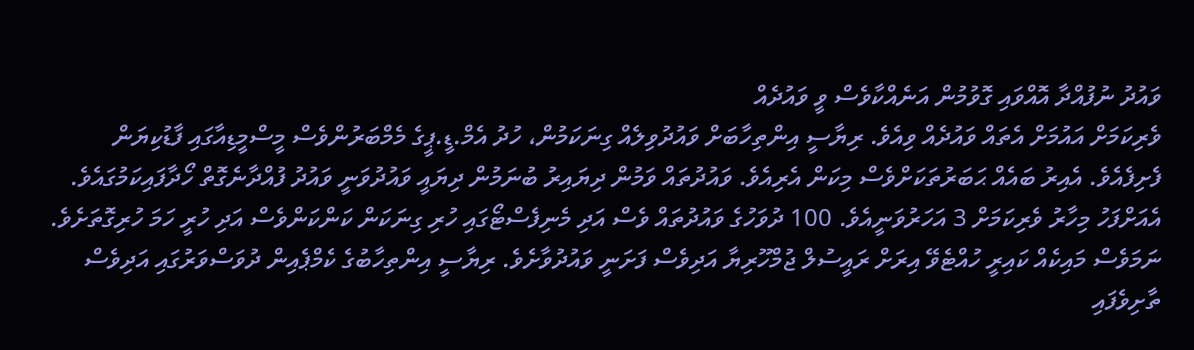ވައުދު ނުފުއްދާ އޮއްވައި ގޮވުމުން އަނެއްކާވެސް ވީ ވައުދެއް
ވެރިކަމަށް އައުމަށް އެތައް ވައުދެއް ވިއެވެ. ރިޔާސީ އިންތިހާބަށް ވައުދުވިލެއް ގިނަކަމުން، ހުދު އެމް.ޑީ.ޕީގެ މެމްބަރުންވެސް މީސްމީޑިއާގައި ފާޑުކިޔަން ފެށިފެއެވެ. އެއިރު ބައެއް ޙަބަރުތަކަށްވެސް މިކަން އެރިއެވެ. ވައުދުތައް ވަމުން ދިޔައިރު ބުނަމުން ދިޔައީ ވައުދުވަނީ ވައުދު ފުއްދާނެގޮތް ހޯދާފައިކަމުގައެވެ. އެއަށްފަހު މިހާރު ވެރިކަމަށް 3 އަހަރުވަނީއެވެ. 100 ދުވަހުގެ ވައުދުތައް ވެސް އަދި މެނިފެސްޓޯގައި ހުރި ގިނަކަން ކަންކަންވެސް އަދި ހުރީ ހަމަ ހުރިގޮތަށެވެ. ނަމަވެސް މައިކެއް ކައިރީ ހުއްޓެވޭ އިރަށް ރައީސުލް ޖުމްހޫރިޔާ އަދިވެސް ފަށަނީ ވައުދުވާށެވެ. ރިޔާސީ އިންތިހާބުގެ ކެމްޕެއިން ދުވަސްވަރުގައި އަދިވެސް ތާށިވެފައި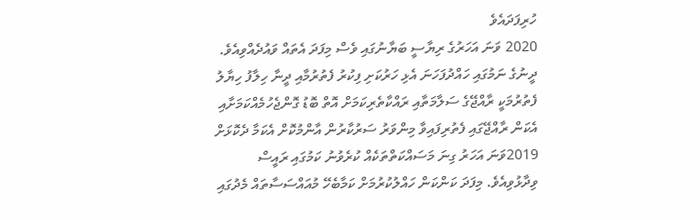ހުރިފަދައެވެ
2020 ވަނަ އަހަރުގެ ރިޔާސީ ބަޔާނުގައި ވެސް މިފަދަ އެތައް ވައުދެއްވިއެވެ. ދީނުގެ ނަމުގައި ހައްދުފަހަނަ އެޅި ހަރުކަށި ފިކުރު ފެތުރުމާއި ދީނާ ހިލާފު ހިޔާލު ފެތުރުމަކީ ރާއްޖޭގެ ސަލާމަތާއި ރައްކާތެރިކަމަށް އޮތް ބޮޑު ގޮންޖެހުމެއްކަމަށާއި އެކަން ރާއްޖޭގައި ފެތުރިފައިވާ މިންވަރު ސަރުކާރުން އާންމުކޮށް އެކަމާ ދެކޮޅަށް 2019ވަނަ އަހަރު ގިނަ މަސައްކަތްތަކެއް ކުރެވުނު ކަމުގައި ރައީސް ވިދާޅުވިއެވެ. މިފަދަ ކަންކަން ހައްލުކުރުމަށް ކަމާބެހޭ މުއައްސަސާތައް މެދުގައި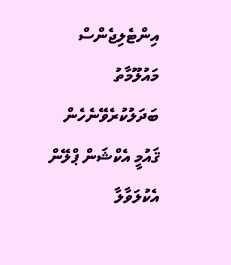އިންޓެލިޖެންސް މައުލޫމާތު ބަދަލުކުރެވޭނެހެން ޤައުމީ އެކްޝަން ޕްލޭން އެކުލަވާލާ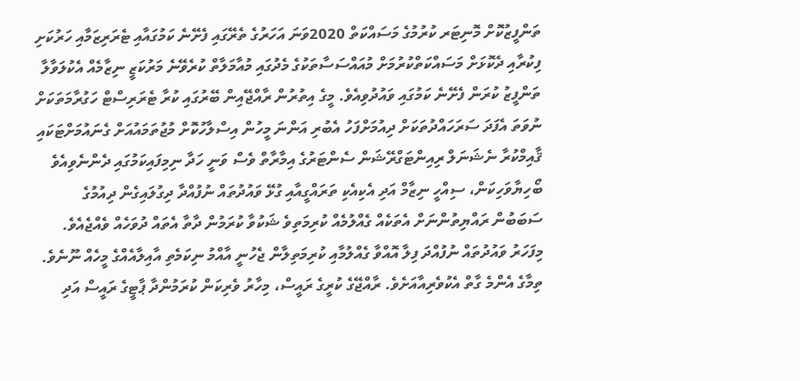ތަންފީޒުކޮށް މޮނިޓަރ ކުރުމުގެ މަސައްކަތް 2020ވަނަ އަހަރުގެ ތެރޭގައި ފެށޭނެ ކަމުގައާއި ޓެރަރިޒަމާއި ހަރުކަށި ފިކުރާއި ދެކޮޅަށް މަސައްކަތްކުރުމަށް މުއައްސަސާތަކުގެ މެދުގައި މުއާމަލާތް ކުރެވޭނެ މަރުކަޒީ ނިޒާމެއް އެކުލަވާލާ ތަންފީޒު ކުރަން ފެށޭނެ ކަމުގައި ވައުދުވިއެވެ. މީގެ އިތުރުން ރާއްޖޭއިން ބޭރުގައި ކުރާ ޓެރަރިސްޓް ހަގުރާމަތަކަށް ނުވަތަ އެފަދަ ސަރަހައްދުތަކަށް ދިއުމަށްފަހު އެބުރި އަންނަ މީހުން އިސްލާހުކޮށް މުޖުތަމައުއަށް ގެނައުމަށްޓަކައި ޤާއިމްކުރާ ނެޝަނަލް ރިއިންޓަގްރޭޝަން ސެންޓަރުގެ އިމާރާތް ވެސް ވަނީ ހަދާ ނިމިފައިކަމުގައި ދެންނެވިއެވެ
ބޯހިޔާވަހިކަން، ސިއްހީ ނިޒާމް އަދި އެކިއެކި ތަރައްގީއާއި ގުޅޭ ވައުދުތައް ނުފުއްދާ ދިގުލައިގެން ދިއުމުގެ ސަބަބުން ރައްޔިތުންނަށް އެތަކެއް ގެއްލުމެއް ކުރިމަތިވެ ޝަކުވާ ކުރަމުން ދާތާ އެތައް ދުވަހެއް ވެއްޖެއެވެ. މިފަހަރު ވައުދުތައް ނުފުއްދަ ފިލާ އޮއްވާ ގެއްލުމާއި ކުރިމަތިލާން ޖެހުނީ އާއްމު ނިކަމެތި އާއިލާއެއްގެ މީހެއް ނޫނެވެ. ތިމާގެ އެންމެ ގާތް އެކުވެރިއާއަށެވެ. ރާއްޖޭގެ ކުރީގެ ރައީސް، މިހާރު ވެރިކަން ކުރަމުންދާ ޕާޓީގެ ރައީސް އަދި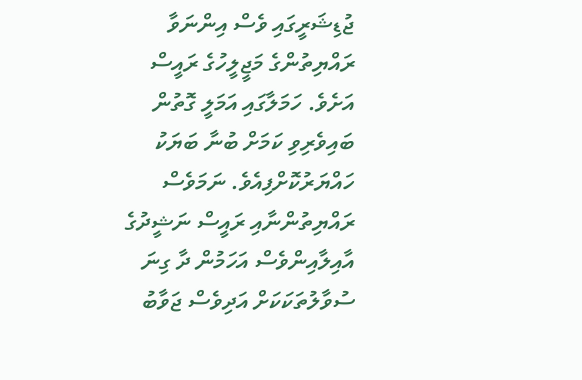ޖުޑިޝަރީގައި ވެސް އިންނަވާ ރައްޔިތުންގެ މަޖީލީހުގެ ރައީސް އަށެވެ. ހަމަލާގައި އަމަލީ ގޮތުން ބައިވެރިވި ކަމަށް ބުނާ ބަޔަކު ހައްޔަރުކޮށްފިއެވެ. ނަމަވެސް ރައްޔިތުންނާއި ރައީސް ނަޝީދުގެ އާއިލާއިންވެސް އަހަމުން ދާ ގިނަ ސުވާލުތަކަކަށް އަދިވެސް ޖަވާބު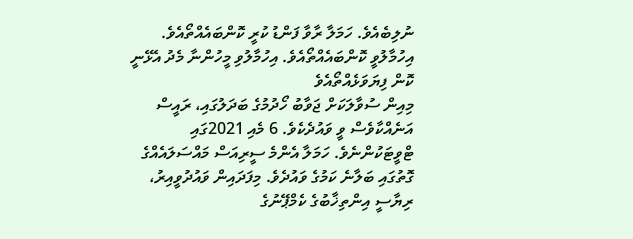ނުލިބެއެވެ. ހަމަލާ ރާވާ ފަންޑު ކުރީ ކޮންބައެއްތޯއެވެ. އިހުމާލުވީ ކޮންބައެއްތޯއެވެ. އިހުމާލުވި މީހުންނާ މެދު އެޅޭނީ ކޮން ފިޔަވަޅެއްތޯއެވެ
މިއިން ސުވާލަކަށް ޖަވާބު ހޯދުމުގެ ބަދަލުގައި، ރައީސް އަނެއްކާވެސް ވީ ވައުދެކެވެ. 6 މެއި 2021ގައި ޓްވީޓަކުންނެވެ. ހަމަލާ އެންމެ ސީރިއަސް މައްސަލައެއްގެ ގޮތުގައި ބަލާނެ ކަމުގެ ވައުދެވެ. މިފަދައިން ވައުދުވީއިރު، ރިޔާސީ އިންތިޚާބުގެ ކެމްޕޭނުގެ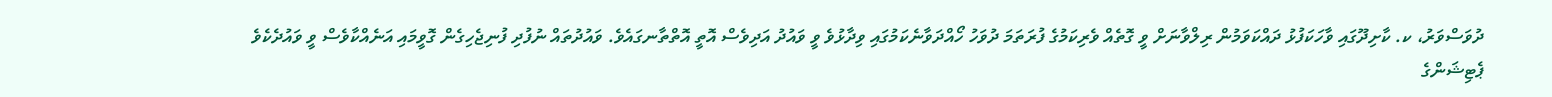ދުވަސްވަރު، ކ. ކާށިދޫގައި ވާހަކަފުޅު ދައްކަވަމުން ރިލްވާނަށް ވީ ގޮތެއް ވެރިކަމުގެ ފުރަތަމަ ދުވަހު ހޯއްދަވާނެކަމުގައި ވިދާޅުވެ ވީ ވައުދު އަދިވެސް އޮތީ އޮތްތާނގައެވެ. ވައުދުތައް ނުފުދި ފުނިޖެހިގެން ގޮވީމައި އަނެއްކާވެސް ވީ ވައުދެކެވެ
ޕެޓިޝަންގެ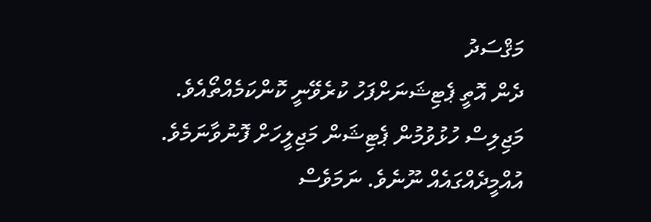މަޤްސަދު
ދެން އޮތީ ޕެޓިޝަނަށްފަހު ކުރެވޭނީ ކޮންކަމެއްތޯއެވެ. މަޖިލިސް ހުޅުވުމުން ޕެޓިޝަން މަޖިލީހަށް ފޮނުވާނަމެވެ. އުއްމީދެއްގައެއް ނޫނެވެ. ނަމަވެސް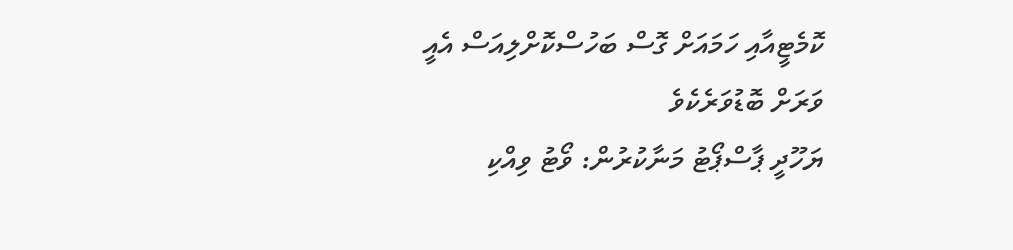ކޮމެޓީއާއި ހަމައަށް ގޮސް ބަހުސްކޮށްލިއަސް އެއީ ވަރަށް ބޮޑުވަރެކެވެ
ޔަހޫދީ ޕާސްޕޯޓު މަނާކުރުން: ވޯޓު ވިއްކި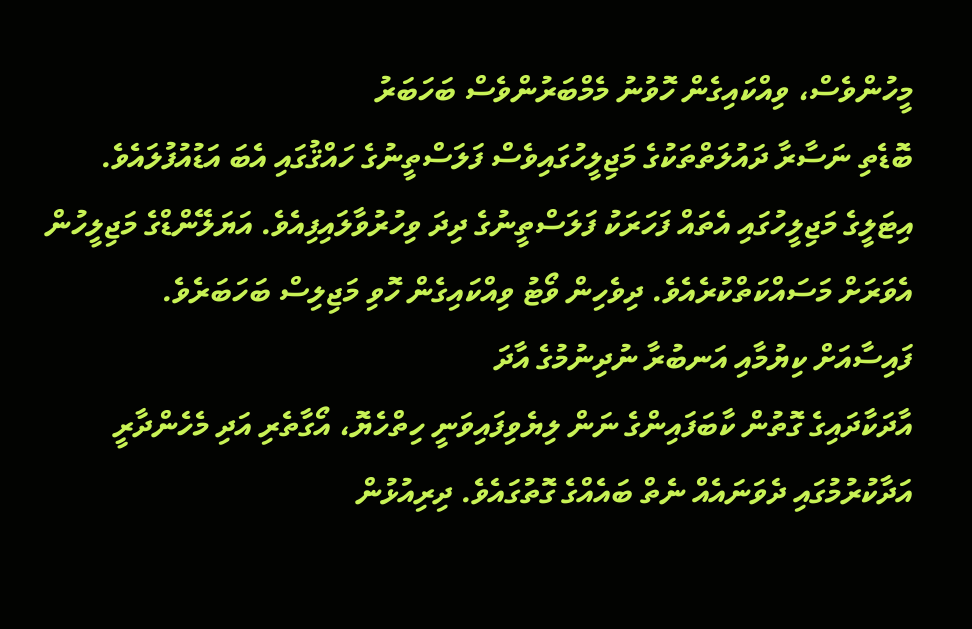މީހުންވެސް، ވިއްކައިގެން ހޮވުނު މެމްބަރުންވެސް ބަހަބަރު
ބޮޑެތި ނަސާރާ ދައުލަތްތަކުގެ މަޖިލީހުގައިވެސް ފަލަސްތީނުގެ ހައްޤުގައި އެބަ އަޑުއުފުލައެވެ. އިޓަލީގެ މަޖިލީހުގައި އެތައް ފަހަރަކު ފަލަސްތީނުގެ ދިދަ ވިހުރުވާލައިފިއެވެ. އަޔަލޭންޑްގެ މަޖިލީހުން އެވަރަށް މަސައްކަތްކުރެއެވެ. ދިވެހިން ވޯޓު ވިއްކައިގެން ހޮވި މަޖިލިސް ބަހަބަރެވެ.
ފައިސާއަށް ކިޔުމާއި އަނބުރާ ނުދިނުމުގެ އާދަ
އާދަކާދައިގެ ގޮތުން ކާބަފައިންގެ ނަން ލިޔެވިފައިވަނީ ހިތްހެޔޮ، އޯގާތެރި އަދި މެހެންދާރީ އަދާކުރުމުގައި ދެވަނައެއް ނެތް ބައެއްގެ ގޮތުގައެވެ. ދިރިއުޅުން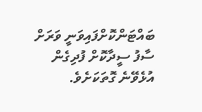ބައްޓަންކޮށްފައިވަނީ ވަރަށް ސާފު ސީދާކޮށް ފުދިގެން އުޅެވޭނެ ގޮތަކަށެވެ.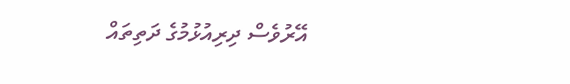އޭރުވެސް ދިރިއުޅުމުގެ ދަތިތައް